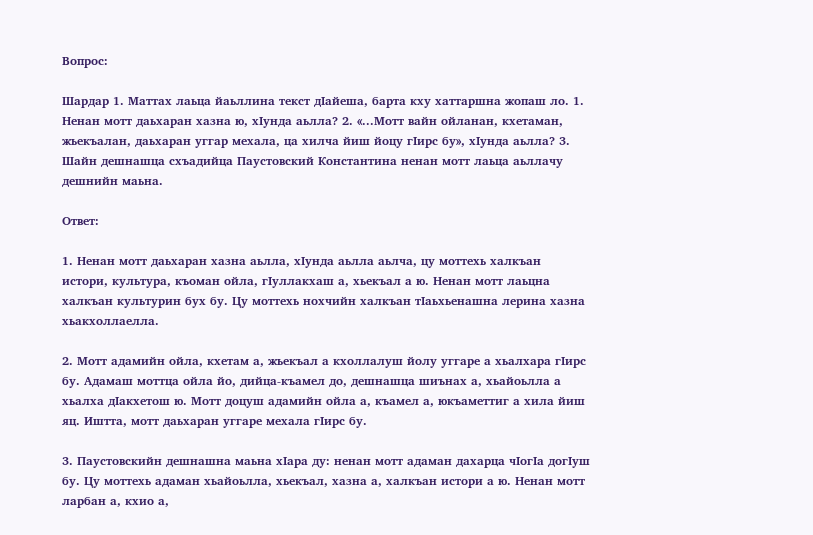Вопрос:

Шардар 1. Маттах лаьца йаьллина текст дIайеша, барта кху хаттаршна жопаш ло. 1. Ненан мотт даьхаран хазна ю, хIунда аьлла? 2. «...Мотт вайн ойланан, кхетаман, жьекъалан, даьхаран уггар мехала, ца хилча йиш йоцу гIирс бу», хIунда аьлла? 3. Шайн дешнашца схъадийца Паустовский Константина ненан мотт лаьца аьллачу дешнийн маьна.

Ответ:

1. Ненан мотт даьхаран хазна аьлла, хIунда аьлла аьлча, цу моттехь халкъан истори, культура, къоман ойла, гIуллакхаш а, хьекъал а ю. Ненан мотт лаьцна халкъан культурин бух бу. Цу моттехь нохчийн халкъан тIаьхьенашна лерина хазна хьакхоллаелла.

2. Мотт адамийн ойла, кхетам а, жьекъал а кхоллалуш йолу уггаре а хьалхара гIирс бу. Адамаш моттца ойла йо, дийца-къамел до, дешнашца шиънах а, хьайоьлла а хьалха дIакхетош ю. Мотт доцуш адамийн ойла а, къамел а, юкъаметтиг а хила йиш яц. Иштта, мотт даьхаран уггаре мехала гIирс бу.

3. Паустовскийн дешнашна маьна хIара ду: ненан мотт адаман дахарца чIогIа догIуш бу. Цу моттехь адаман хьайоьлла, хьекъал, хазна а, халкъан истори а ю. Ненан мотт ларбан а, кхио а,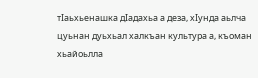тIаьхьенашка дIадахьа а деза, хIунда аьлча цуьнан дуьхьал халкъан культура а, къоман хьайоьлла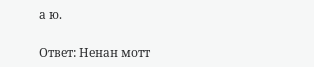а ю.

Ответ: Ненан мотт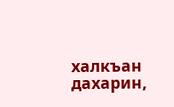халкъан дахарин,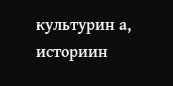культурин а, историин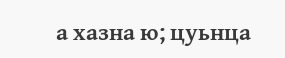а хазна ю; цуьнца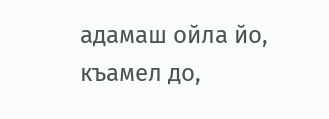адамаш ойла йо, къамел до,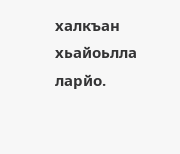халкъан хьайоьлла ларйо.